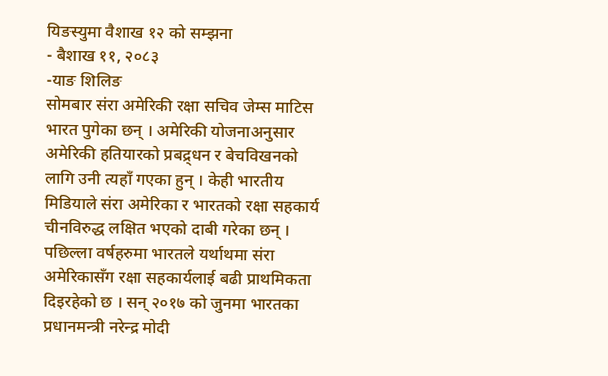यिङस्युमा वैशाख १२ को सम्झना
- बैशाख ११, २०८३
-याङ शिलिङ
सोमबार संरा अमेरिकी रक्षा सचिव जेम्स माटिस भारत पुगेका छन् । अमेरिकी योजनाअनुसार अमेरिकी हतियारको प्रबद्र्धन र बेचविखनको लागि उनी त्यहाँ गएका हुन् । केही भारतीय मिडियाले संरा अमेरिका र भारतको रक्षा सहकार्य चीनविरुद्ध लक्षित भएको दाबी गरेका छन् ।
पछिल्ला वर्षहरुमा भारतले यर्थाथमा संरा अमेरिकासँग रक्षा सहकार्यलाई बढी प्राथमिकता दिइरहेको छ । सन् २०१७ को जुनमा भारतका प्रधानमन्त्री नरेन्द्र मोदी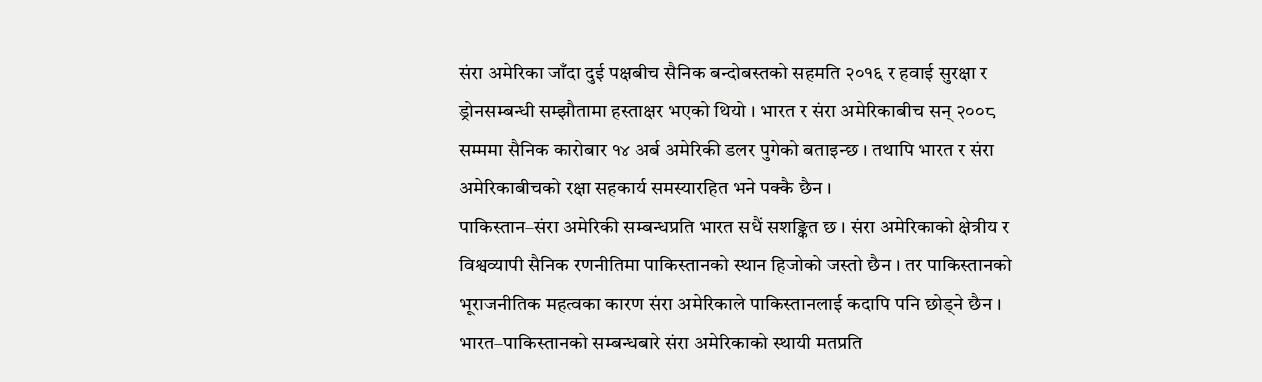संरा अमेरिका जाँदा दुई पक्षबीच सैनिक बन्दोबस्तको सहमति २०१६ र हवाई सुरक्षा र ड्रोनसम्बन्धी सम्झौतामा हस्ताक्षर भएको थियो । भारत र संरा अमेरिकाबीच सन् २००८ सम्ममा सैनिक कारोबार १४ अर्ब अमेरिकी डलर पुगेको बताइन्छ । तथापि भारत र संरा अमेरिकाबीचको रक्षा सहकार्य समस्यारहित भने पक्कै छैन ।
पाकिस्तान–संरा अमेरिकी सम्बन्धप्रति भारत सधैं सशङ्कित छ । संरा अमेरिकाको क्षेत्रीय र विश्वव्यापी सैनिक रणनीतिमा पाकिस्तानको स्थान हिजोको जस्तो छैन । तर पाकिस्तानको भूराजनीतिक महत्वका कारण संरा अमेरिकाले पाकिस्तानलाई कदापि पनि छोड्ने छैन ।
भारत–पाकिस्तानको सम्बन्धबारे संरा अमेरिकाको स्थायी मतप्रति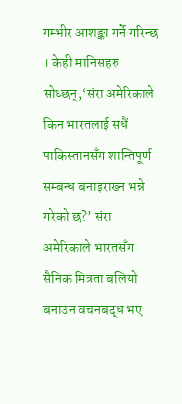गम्भीर आशङ्का गर्ने गरिन्छ । केही मानिसहरु सोध्छन्,‘संरा अमेरिकाले किन भारतलाई सधैं पाकिस्तानसँग शान्तिपूर्ण सम्बन्ध बनाइराख्न भन्ने गरेको छ?’ संरा अमेरिकाले भारतसँग सैनिक मित्रता बलियो बनाउन वचनबद्ध भए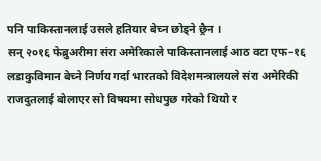पनि पाकिस्तानलाई उसले हतियार बेच्न छोड्ने छ्रैन ।
सन् २०१६ फेब्रुअरीमा संरा अमेरिकाले पाकिस्तानलाई आठ वटा एफ–१६ लडाकुविमान बेच्ने निर्णय गर्दा भारतको विदेशमन्त्रालयले संरा अमेरिकी राजदुतलाई बोलाएर सो विषयमा सोधपुछ गरेको थियो र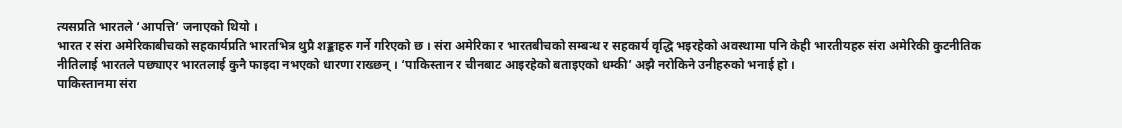त्यसप्रति भारतले ‘आपत्ति’ जनाएको थियो ।
भारत र संरा अमेरिकाबीचको सहकार्यप्रति भारतभित्र थुप्रै शङ्काहरु गर्ने गरिएको छ । संरा अमेरिका र भारतबीचको सम्बन्ध र सहकार्य वृद्धि भइरहेको अवस्थामा पनि केही भारतीयहरु संरा अमेरिकी कुटनीतिक नीतिलाई भारतले पछ्याएर भारतलाई कुनै फाइदा नभएको धारणा राख्छन् । ‘पाकिस्तान र चीनबाट आइरहेको बताइएको धम्की’ अझै नरोकिने उनीहरुको भनाई हो ।
पाकिस्तानमा संरा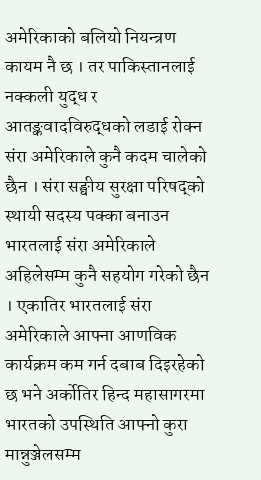अमेरिकाको बलियो नियन्त्रण कायम नै छ । तर पाकिस्तानलाई नक्कली युद्ध र आतङ्कवादविरुद्धको लडाई रोक्न संरा अमेरिकाले कुनै कदम चालेको छैन । संरा सङ्घीय सुरक्षा परिषद्को स्थायी सदस्य पक्का बनाउन भारतलाई संरा अमेरिकाले अहिलेसम्म कुनै सहयोग गरेको छैन । एकातिर भारतलाई संरा अमेरिकाले आफ्ना आणविक कार्यक्रम कम गर्न दबाब दिइरहेको छ भने अर्कोतिर हिन्द महासागरमा भारतको उपस्थिति आफ्नो कुरा मान्नुञ्जेलसम्म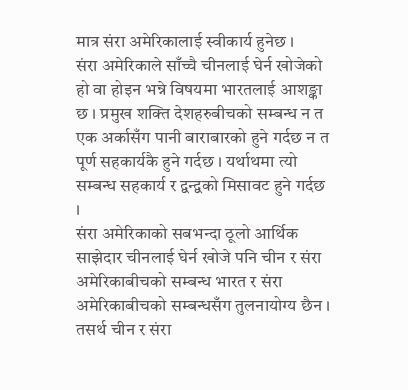मात्र संरा अमेरिकालाई स्वीकार्य हुनेछ ।
संरा अमेरिकाले साँच्चै चीनलाई घेर्न खोजेको हो वा होइन भन्ने विषयमा भारतलाई आशङ्का छ । प्रमुख शक्ति देशहरुबीचको सम्बन्ध न त एक अर्कासँग पानी बाराबारको हुने गर्दछ न त पूर्ण सहकार्यकै हुने गर्दछ । यर्थाथमा त्यो सम्बन्ध सहकार्य र द्वन्द्वको मिसावट हुने गर्दछ ।
संरा अमेरिकाको सबभन्दा ठूलो आर्थिक साझेदार चीनलाई घेर्न खोजे पनि चीन र संरा अमेरिकाबीचको सम्बन्ध भारत र संरा अमेरिकाबीचको सम्बन्धसँग तुलनायोग्य छैन । तसर्थ चीन र संरा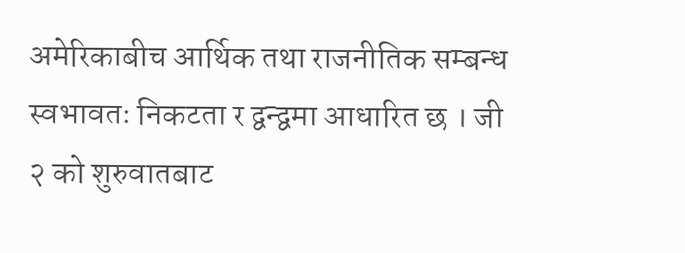अमेरिकाबीच आर्थिक तथा राजनीतिक सम्बन्ध स्वभावतः निकटता र द्वन्द्वमा आधारित छ । जी २ को शुरुवातबाट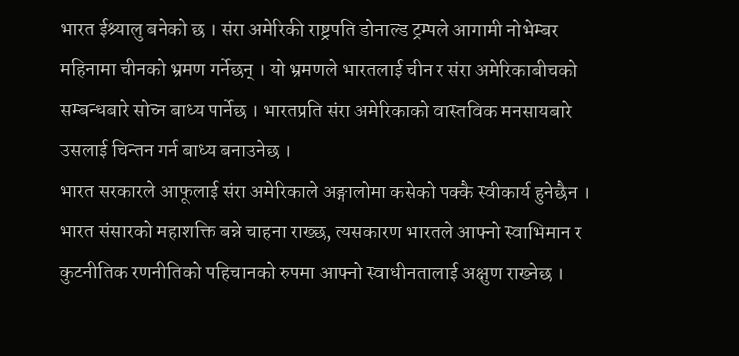भारत ईश्र्यालु बनेको छ । संरा अमेरिकी राष्ट्रपति डोनाल्ड ट्रम्पले आगामी नोभेम्बर महिनामा चीनको भ्रमण गर्नेछन् । यो भ्रमणले भारतलाई चीन र संरा अमेरिकाबीचको सम्बन्धबारे सोच्न बाध्य पार्नेछ । भारतप्रति संरा अमेरिकाको वास्तविक मनसायबारे उसलाई चिन्तन गर्न बाध्य बनाउनेछ ।
भारत सरकारले आफूलाई संरा अमेरिकाले अङ्गालोमा कसेको पक्कै स्वीकार्य हुनेछैन । भारत संसारको महाशक्ति बन्ने चाहना राख्छ, त्यसकारण भारतले आफ्नो स्वाभिमान र कुटनीतिक रणनीतिको पहिचानको रुपमा आफ्नो स्वाधीनतालाई अक्षुण राख्नेछ ।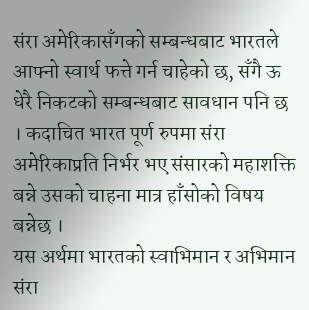संरा अमेरिकासँगको सम्बन्धबाट भारतले आफ्नो स्वार्थ फत्ते गर्न चाहेको छ, सँगै ऊ धेरै निकटको सम्बन्धबाट सावधान पनि छ । कदाचित भारत पूर्ण रुपमा संरा अमेरिकाप्रति निर्भर भए संसारको महाशक्ति बन्ने उसको चाहना मात्र हाँसोको विषय बन्नेछ ।
यस अर्थमा भारतको स्वाभिमान र अभिमान संरा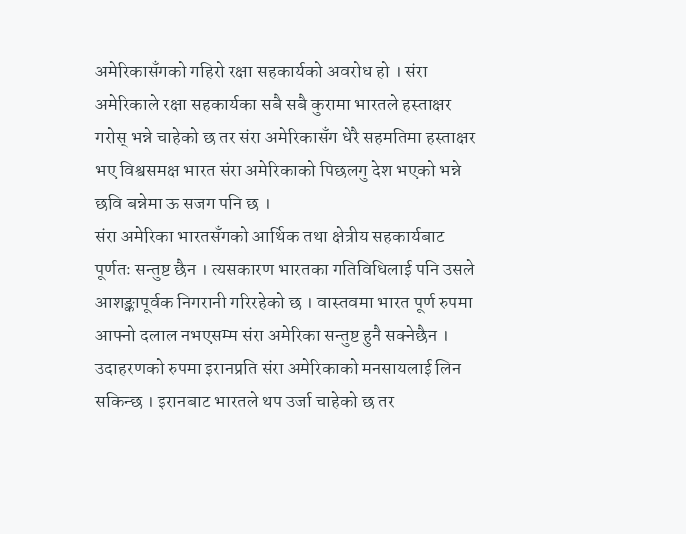अमेरिकासँगको गहिरो रक्षा सहकार्यको अवरोध हो । संरा अमेरिकाले रक्षा सहकार्यका सबै सबै कुरामा भारतले हस्ताक्षर गरोस् भन्ने चाहेको छ तर संरा अमेरिकासँग धेरै सहमतिमा हस्ताक्षर भए विश्वसमक्ष भारत संरा अमेरिकाको पिछलगु देश भएको भन्ने छवि बन्नेमा ऊ सजग पनि छ ।
संरा अमेरिका भारतसँगको आर्थिक तथा क्षेत्रीय सहकार्यबाट पूर्णतः सन्तुष्ट छैन । त्यसकारण भारतका गतिविधिलाई पनि उसले आशङ्कापूर्वक निगरानी गरिरहेको छ । वास्तवमा भारत पूर्ण रुपमा आफ्नो दलाल नभएसम्म संरा अमेरिका सन्तुष्ट हुनै सक्नेछैन ।
उदाहरणको रुपमा इरानप्रति संरा अमेरिकाको मनसायलाई लिन सकिन्छ । इरानबाट भारतले थप उर्जा चाहेको छ तर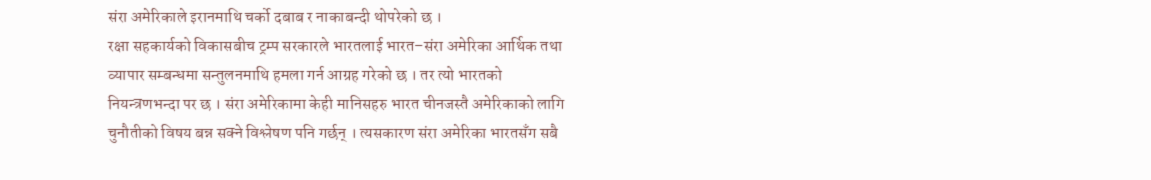संरा अमेरिकाले इरानमाथि चर्को दबाब र नाकाबन्दी थोपरेको छ ।
रक्षा सहकार्यको विकासबीच ट्रम्प सरकारले भारतलाई भारत–संरा अमेरिका आर्थिक तथा व्यापार सम्बन्धमा सन्तुलनमाथि हमला गर्न आग्रह गरेको छ । तर त्यो भारतको नियन्त्रणभन्दा पर छ । संरा अमेरिकामा केही मानिसहरु भारत चीनजस्तै अमेरिकाको लागि चुनौतीको विषय बन्न सक्ने विश्लेषण पनि गर्छन् । त्यसकारण संरा अमेरिका भारतसँग सबै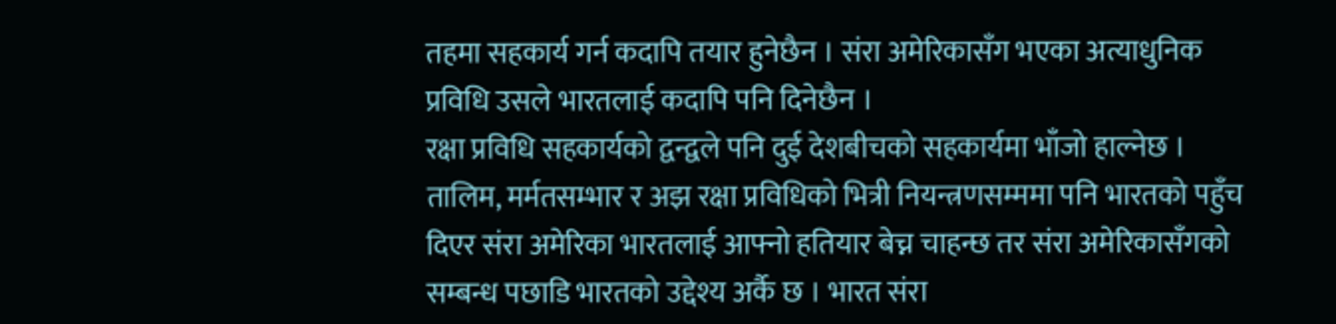तहमा सहकार्य गर्न कदापि तयार हुनेछैन । संरा अमेरिकासँग भएका अत्याधुनिक प्रविधि उसले भारतलाई कदापि पनि दिनेछैन ।
रक्षा प्रविधि सहकार्यको द्वन्द्वले पनि दुई देशबीचको सहकार्यमा भाँजो हाल्नेछ ।
तालिम, मर्मतसम्भार र अझ रक्षा प्रविधिको भित्री नियन्त्रणसम्ममा पनि भारतको पहुँच दिएर संरा अमेरिका भारतलाई आफ्नो हतियार बेच्न चाहन्छ तर संरा अमेरिकासँगको सम्बन्ध पछाडि भारतको उद्देश्य अर्कै छ । भारत संरा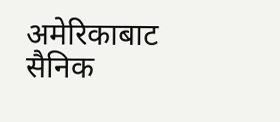अमेरिकाबाट सैनिक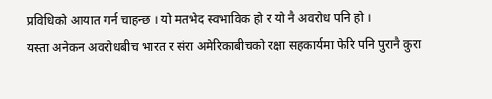प्रविधिको आयात गर्न चाहन्छ । यो मतभेद स्वभाविक हो र यो नै अवरोध पनि हो ।
यस्ता अनेकन अवरोधबीच भारत र संरा अमेरिकाबीचको रक्षा सहकार्यमा फेरि पनि पुरानै कुरा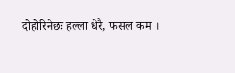दोहोरिनेछः हल्ला धेरै, फसल कम ।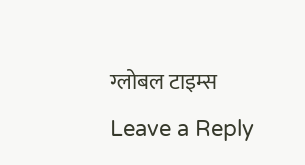ग्लोबल टाइम्स
Leave a Reply